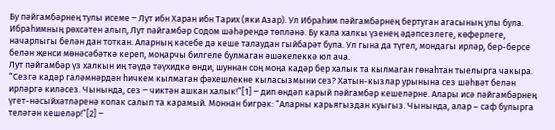Бу пәйгамбәрнең тулы исеме ‒ Лут ибн Харан ибн Тарих (яки Азар). Ул Ибраһим пәйгамбәрнең бертуган агасының улы була.
Ибраһимның рөхсәтен алып, Лут пәйгамбәр Содом шәһәрендә төпләнә. Бу кала халкы үзенең әдәпсезлеге, көферлеге, начарлыгы белән дан тоткан. Аларның кәсебе дә кеше талаудан гыйбарәт була. Ул гына да түгел, мондагы ирләр, бер-берсе белән җенси мөнәсәбәткә кереп, моңарчы билгеле булмаган әшәкелеккә юл ача.
Лут пәйгамбәр үз халкын иң тәүдә тәүхидкә өнди, шуннан соң моңа кадәр бер халык та кылмаган гөнаһтан тыелырга чакыра. “Сезгә кадәр галәмнәрдән һичкем кылмаган фәхешлекне кыласызмыни сез? Хатын-кызлар урынына сез шәһвәт белән ирләргә киләсез. Чынында, сез ‒ чиктән ашкан халык!”[1] ‒ дип өндәп карый пәйгамбәр кешеләрне. Алары исә пәйгамбәрнең үгет-нәсыйхәтләренә колак салып та карамый. Моннан бигрәк: “Аларны карьягыздан куыгыз. Чынында, алар – саф булырга теләгән кешеләр!”[2] ‒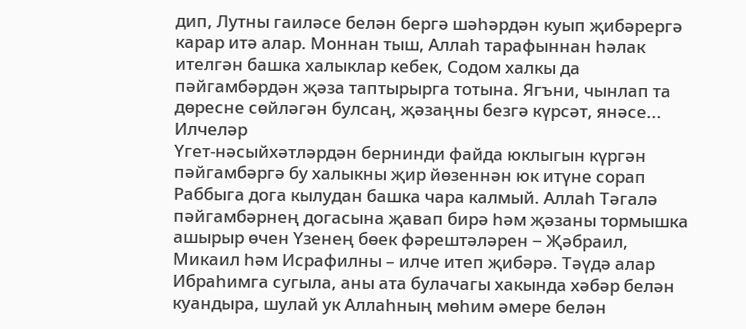дип, Лутны гаиләсе белән бергә шәһәрдән куып җибәрергә карар итә алар. Моннан тыш, Аллаһ тарафыннан һәлак ителгән башка халыклар кебек, Содом халкы да пәйгамбәрдән җәза таптырырга тотына. Ягъни, чынлап та дөресне сөйләгән булсаң, җәзаңны безгә күрсәт, янәсе...
Илчеләр
Үгет-нәсыйхәтләрдән бернинди файда юклыгын күргән пәйгамбәргә бу халыкны җир йөзеннән юк итүне сорап Раббыга дога кылудан башка чара калмый. Аллаһ Тәгалә пәйгамбәрнең догасына җавап бирә һәм җәзаны тормышка ашырыр өчен Үзенең бөек фәрештәләрен ‒ Җәбраил, Микаил һәм Исрафилны – илче итеп җибәрә. Тәүдә алар Ибраһимга сугыла, аны ата булачагы хакында хәбәр белән куандыра, шулай ук Аллаһның мөһим әмере белән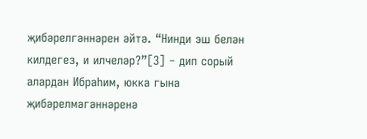җибәрелгәннәрен әйтә. “Нинди эш белән килдегез, и илчеләр?”[3] ‒ дип сорый алардан Ибраһим, юкка гына җибәрелмәгәннәренә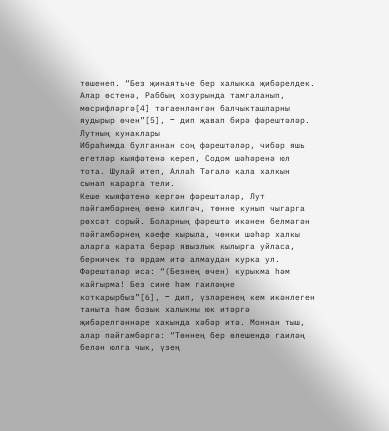төшенеп. “Без җинаятьче бер халыкка җибәрелдек. Алар өстенә, Раббың хозурында тамгаланып, мөсрифләргә[4] тәгаенләнгән балчыкташларны яудырыр өчен”[5], ‒ дип җавап бирә фәрештәләр.
Лутның кунаклары
Ибраһимда булганнан соң фәрештәләр, чибәр яшь егетләр кыяфәтенә кереп, Содом шәһәренә юл тота. Шулай итеп, Аллаһ Тәгалә кала халкын сынап карарга тели.
Кеше кыяфәтенә кергән фәрештәләр, Лут пәйгамбәрнең өенә килгәч, төнне кунып чыгарга рөхсәт сорый. Боларның фәрештә икәнен белмәгән пәйгамбәрнең кәефе кырыла, чөнки шәһәр халкы аларга карата берәр явызлык кылырга уйласа, берничек тә ярдәм итә алмаудан курка ул. Фәрештәләр исә: “(Безнең өчен) курыкма һәм кайгырма! Без сине һәм гаиләңне коткарырбыз”[6], ‒ дип, үзләренең кем икәнлеген таныта һәм бозык халыкны юк итәргә җибәрелгәннәре хакында хәбәр итә. Моннан тыш, алар пәйгамбәргә: “Төннең бер өлешендә гаиләң белән юлга чык, үзең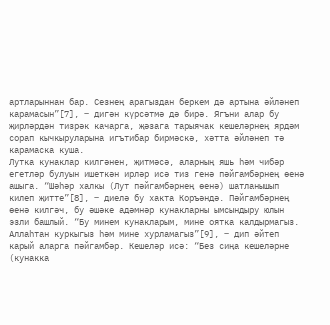артларыннан бар. Сезнең арагыздан беркем дә артына әйләнеп карамасын”[7], ‒ дигән күрсәтмә дә бирә. Ягъни алар бу җирләрдән тизрәк качарга, җәзага тарыячак кешеләрнең ярдәм сорап кычкыруларына игътибар бирмәскә, хәтта әйләнеп тә карамаска куша.
Лутка кунаклар килгәнен, җитмәсә, аларның яшь һәм чибәр егетләр булуын ишеткән ирләр исә тиз генә пәйгамбәрнең өенә ашыга. “Шәһәр халкы (Лут пәйгамбәрнең өенә) шатланышып килеп җитте”[8], ‒ диелә бу хакта Коръәндә. Пәйгамбәрнең өенә килгәч, бу әшәке адәмнәр кунакларны ымсындыру юлын эзли башлый. “Бу минем кунакларым, мине оятка калдырмагыз. Аллаһтан куркыгыз һәм мине хурламагыз”[9], ‒ дип әйтеп карый аларга пәйгамбәр. Кешеләр исә: “Без сиңа кешеләрне (кунакка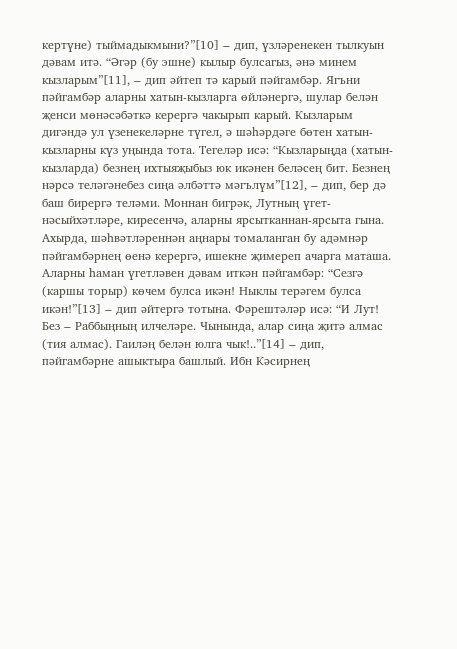кертүне) тыймадыкмыни?”[10] ‒ дип, үзләренекен тылкуын дәвам итә. “Әгәр (бу эшне) кылыр булсагыз, әнә минем кызларым”[11], ‒ дип әйтеп тә карый пәйгамбәр. Ягъни пәйгамбәр аларны хатын-кызларга өйләнергә, шулар белән җенси мөнәсәбәткә керергә чакырып карый. Кызларым дигәндә ул үзенекеләрне түгел, ә шәһәрдәге бөтен хатын-кызларны күз уңында тота. Тегеләр исә: “Кызларыңда (хатын-кызларда) безнең ихтыяҗыбыз юк икәнен беләсең бит. Безнең нәрсә теләгәнебез сиңа әлбәттә мәгълүм”[12], ‒ дип, бер дә баш бирергә теләми. Моннан бигрәк, Лутның үгет-нәсыйхәтләре, киресенчә, аларны ярсытканнан-ярсыта гына. Ахырда, шәһвәтләреннән аңнары томаланган бу адәмнәр пәйгамбәрнең өенә керергә, ишекне җимереп ачарга маташа. Аларны һаман үгетләвен дәвам иткән пәйгамбәр: “Сезгә (каршы торыр) көчем булса икән! Ныклы терәгем булса икән!”[13] ‒ дип әйтергә тотына. Фәрештәләр исә: “И Лут! Без ‒ Раббыңның илчеләре. Чынында, алар сиңа җитә алмас (тия алмас). Гаиләң белән юлга чык!..”[14] ‒ дип, пәйгамбәрне ашыктыра башлый. Ибн Кәсирнең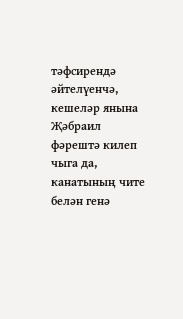тәфсирендә әйтелүенчә, кешеләр янына Җәбраил фәрештә килеп чыга да, канатының чите белән генә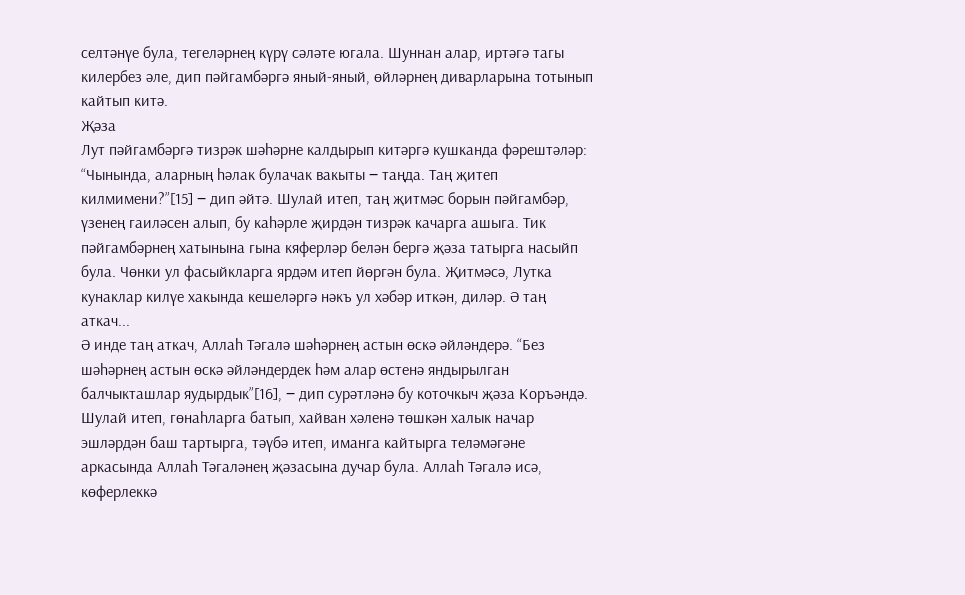селтәнүе була, тегеләрнең күрү сәләте югала. Шуннан алар, иртәгә тагы килербез әле, дип пәйгамбәргә яный-яный, өйләрнең диварларына тотынып кайтып китә.
Җәза
Лут пәйгамбәргә тизрәк шәһәрне калдырып китәргә кушканда фәрештәләр: “Чынында, аларның һәлак булачак вакыты ‒ таңда. Таң җитеп килмимени?”[15] ‒ дип әйтә. Шулай итеп, таң җитмәс борын пәйгамбәр, үзенең гаиләсен алып, бу каһәрле җирдән тизрәк качарга ашыга. Тик пәйгамбәрнең хатынына гына кяферләр белән бергә җәза татырга насыйп була. Чөнки ул фасыйкларга ярдәм итеп йөргән була. Җитмәсә, Лутка кунаклар килүе хакында кешеләргә нәкъ ул хәбәр иткән, диләр. Ә таң аткач...
Ә инде таң аткач, Аллаһ Тәгалә шәһәрнең астын өскә әйләндерә. “Без шәһәрнең астын өскә әйләндердек һәм алар өстенә яндырылган балчыкташлар яудырдык”[16], ‒ дип сурәтләнә бу коточкыч җәза Коръәндә.
Шулай итеп, гөнаһларга батып, хайван хәленә төшкән халык начар эшләрдән баш тартырга, тәүбә итеп, иманга кайтырга теләмәгәне аркасында Аллаһ Тәгаләнең җәзасына дучар була. Аллаһ Тәгалә исә, көферлеккә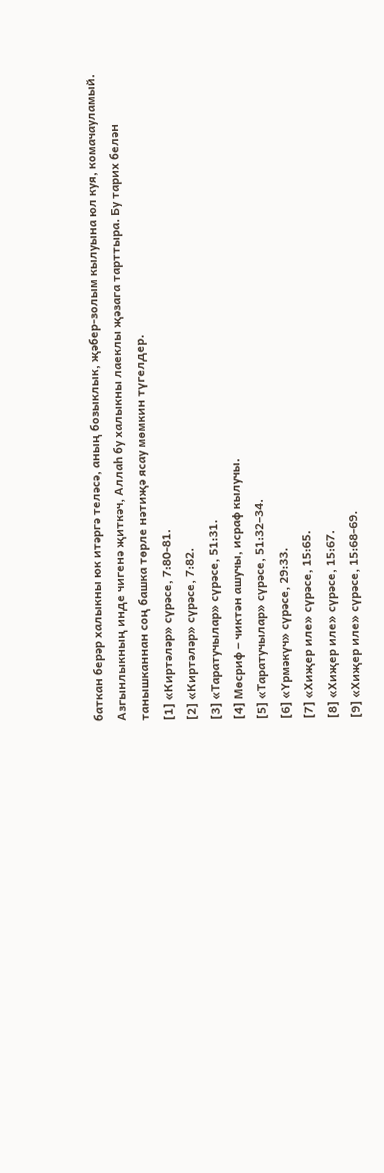баткан берәр халыкны юк итәргә теләсә, аның бозыклык, җәбер-золым кылуына юл куя, комачауламый. Азгынлыкның инде чигенә җиткәч, Аллаһ бу халыкны лаеклы җәзага тарттыра. Бу тарих белән танышканнан соң башка төрле нәтиҗә ясау мөмкин түгелдер.
[1] «Киртәләр» сүрәсе, 7:80-81.
[2] «Киртәләр» сүрәсе, 7:82.
[3] «Таратучылар» сүрәсе, 51:31.
[4] Мөсриф ‒ чиктән ашучы, исраф кылучы.
[5] «Таратучылар» сүрәсе, 51:32–34.
[6] «Үрмәкүч» сүрәсе, 29:33.
[7] «Хиҗер иле» сүрәсе, 15:65.
[8] «Хиҗер иле» сүрәсе, 15:67.
[9] «Хиҗер иле» сүрәсе, 15:68-69.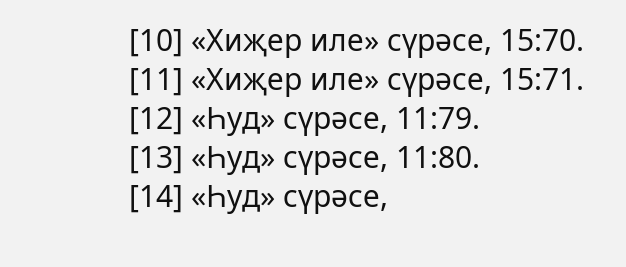[10] «Хиҗер иле» сүрәсе, 15:70.
[11] «Хиҗер иле» сүрәсе, 15:71.
[12] «Һуд» сүрәсе, 11:79.
[13] «Һуд» сүрәсе, 11:80.
[14] «Һуд» сүрәсе,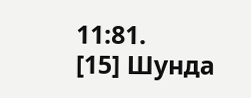11:81.
[15] Шунда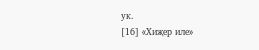ук.
[16] «Хиҗер иле»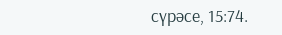сүрәсе, 15:74.